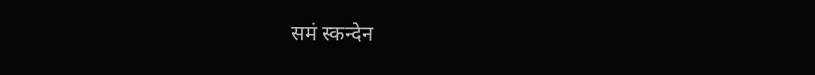समं स्कन्देन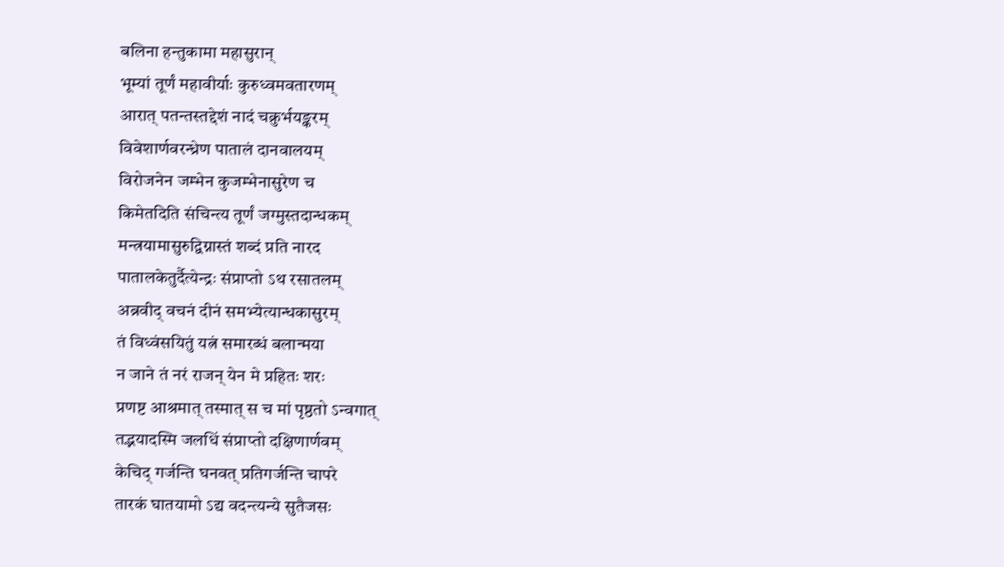बलिना हन्तुकामा महासुरान्
भूम्यां तूर्णं महावीर्याः कुरुध्वमवतारणम्
आरात् पतन्तस्तद्देशं नादं चक्रुर्भयङ्करम्
विवेशार्णवरन्ध्रेण पातालं दानवालयम्
विरोजनेन जम्भेन कुजम्भेनासुरेण च
किमेतदिति संचिन्त्य तूर्णं जग्मुस्तदान्धकम्
मन्त्रयामासुरुद्विग्नास्तं शब्दं प्रति नारद
पातालकेतुर्दैत्येन्द्रः संप्राप्तो ऽथ रसातलम्
अब्रवीद् वचनं दीनं समभ्येत्यान्धकासुरम्
तं विध्वंसयितुं यत्नं समारब्धं बलान्मया
न जाने तं नरं राजन् येन मे प्रहितः शरः
प्रणष्ट आश्रमात् तस्मात् स च मां पृष्ठतो ऽन्वगात्
तद्भयादस्मि जलधिं संप्राप्तो दक्षिणार्णवम्
केचिद् गर्जन्ति घनवत् प्रतिगर्जन्ति चापरे
तारकं घातयामो ऽद्य वदन्त्यन्ये सुतैजसः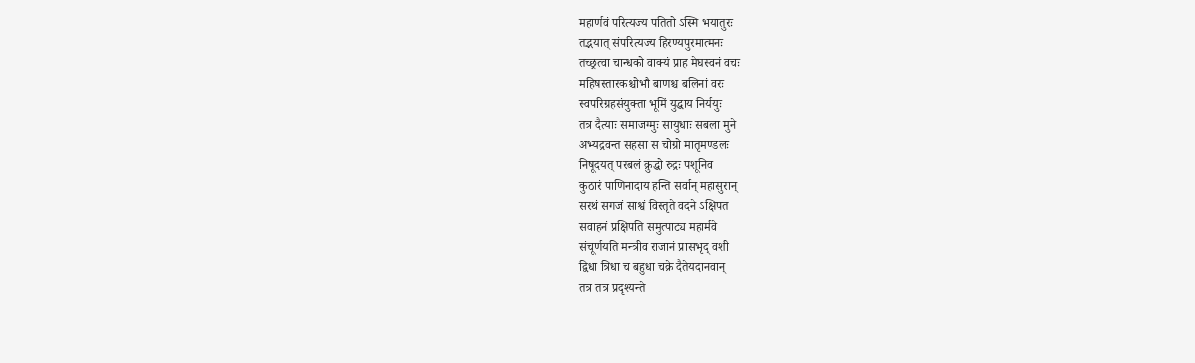महार्णवं परित्यज्य पतितो ऽस्मि भयातुरः
तद्भयात् संपरित्यज्य हिरण्यपुरमात्मनः
तच्छ्रत्वा चान्धको वाक्यं प्राह मेघस्वनं वचः
महिषस्तारकश्चोभौ बाणश्च बलिनां वरः
स्वपरिग्रहसंयुक्ता भूमिं युद्धाय निर्ययुः
तत्र दैत्याः समाजग्मुः सायुधाः सबला मुने
अभ्यद्रवन्त सहसा स चोग्रो मातृमण्डलः
निषूदयत् परबलं क्रुद्धो रुद्रः पशूनिव
कुठारं पाणिनादाय हन्ति सर्वान् महासुरान्
सरथं सगजं साश्वं विस्तृते वदने ऽक्षिपत
सवाहनं प्रक्षिपति समुत्पाट्य महार्मवे
संचूर्णयति मन्त्रीव राजानं प्रासभृद् वशी
द्विधा त्रिधा च बहुधा चक्रे दैतेयदानवान्
तत्र तत्र प्रदृश्यन्ते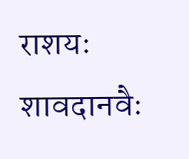राशयः शावदानवैः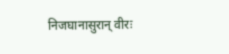निजघानासुरान् वीरः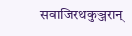सवाजिरथकुञ्जरान्